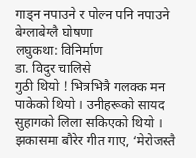गाड्न नपाउने र पोल्न पनि नपाउने बेग्लाबेग्लै घोषणा
लघुकथा: विनिर्माण
डा. विदुर चालिसे
गुठी थियो ! भित्रभित्रै गलक्क मन पाकेको थियो । उनीहरूको सायद सुहागको लिला सकिएको थियो । झकासमा बौरेर गीत गाए, ‘मेरोजस्तै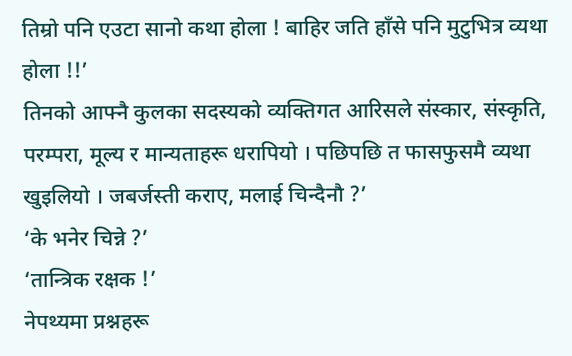तिम्रो पनि एउटा सानो कथा होला ! बाहिर जति हाँसे पनि मुटुभित्र व्यथा होला !!’
तिनको आफ्नै कुलका सदस्यको व्यक्तिगत आरिसले संस्कार, संस्कृति, परम्परा, मूल्य र मान्यताहरू धरापियो । पछिपछि त फासफुसमै व्यथा खुइलियो । जबर्जस्ती कराए, मलाई चिन्दैनौ ?’
‘के भनेर चिन्ने ?’
‘तान्त्रिक रक्षक !’
नेपथ्यमा प्रश्नहरू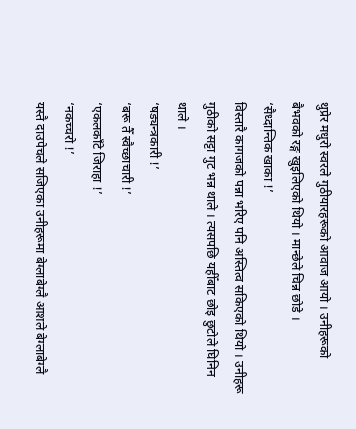थुप्रेर मधुरो स्वरले गुठीयारहरूको आवाज आयो । उनीहरूको बैभवको रङ्ग खुइलिएको थियो । मान्छेले चिन्न छोडे ।
‘सैध्दान्तिक खाका !’
विस्तारै कागजको पन्ना भरिए पनि अस्तित्व सकिएको थियो । उनीहरू गुठीको सट्टा गुट भन्न थाले । त्यसपछि यहीँबाट छोइ छुटोले घिनिन थाले ।
‘षड्यन्त्रकारी !’
‘बरू तैँ स्वैच्छाचारी !’
‘एकलकाँटे जिराहा !’
‘नकच्चरो !’
यस्तै दाउपेचले सजिएका उनीहरूमा बेग्लाबेग्लै आशले बेग्लाबेग्लै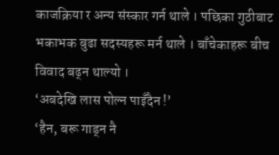काजक्रिया र अन्य संस्कार गर्न थाले । पछिका गुठीबाट भकाभक बुढा सदस्यहरू मर्न थाले । बाँचेकाहरू बीच विवाद बढ्न थाल्यो ।
‘अबदेखि लास पोल्न पाइँदैन !’
‘हैन, बरू गाड्न नै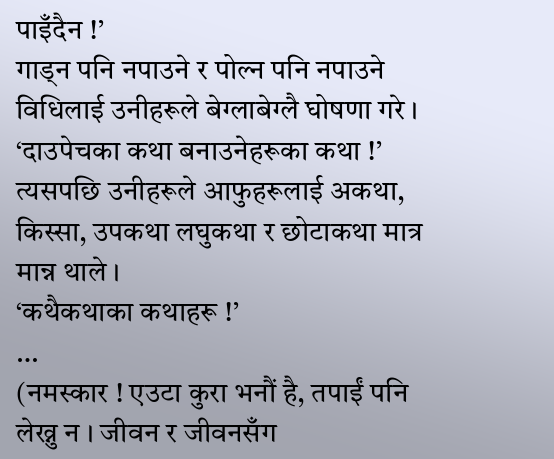पाइँदैन !’
गाड्न पनि नपाउने र पोल्न पनि नपाउने विधिलाई उनीहरूले बेग्लाबेग्लै घोषणा गरे ।
‘दाउपेचका कथा बनाउनेहरूका कथा !’
त्यसपछि उनीहरूले आफुहरूलाई अकथा, किस्सा, उपकथा लघुकथा र छोटाकथा मात्र मान्न थाले ।
‘कथैकथाका कथाहरू !’
…
(नमस्कार ! एउटा कुरा भनौं है, तपाईं पनि लेख्नु न । जीवन र जीवनसँग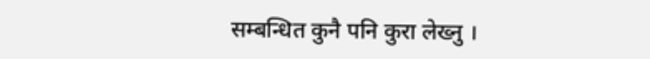सम्बन्धित कुनै पनि कुरा लेख्नु ।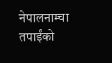नेपालनाम्चा तपाईंको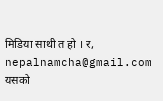मिडिया साथी त हो । र, nepalnamcha@gmail.com यसको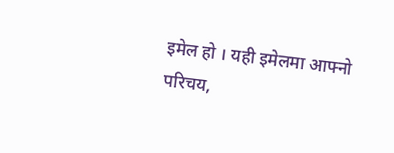इमेल हो । यही इमेलमा आफ्नो परिचय,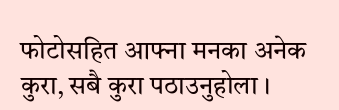फोटोसहित आफ्ना मनका अनेक कुरा, सबै कुरा पठाउनुहोला ।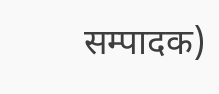सम्पादक)